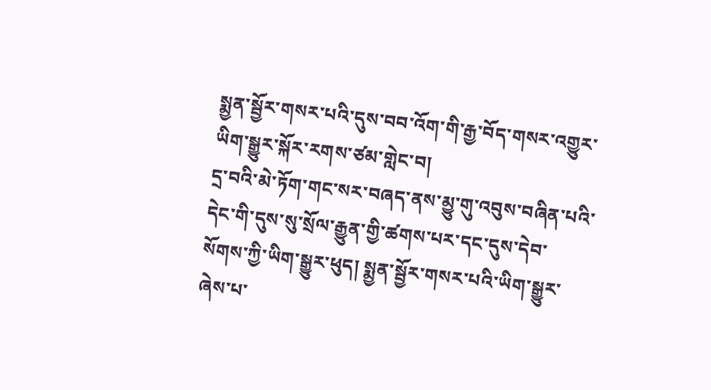སྨྱན་སྦྱོར་གསར་པའི་དུས་བབ་འོག་གི་རྒྱ་བོད་གསར་འགྱུར་ཡིག་སྒྱུར་སྐོར་རགས་ཙམ་གླེང་བ།
དྲ་བའི་མེ་ཏོག་གང་སར་བཞད་ནས་མྱུ་གུ་འབུས་བཞིན་པའི་དེང་གི་དུས་སུ་སྲོལ་རྒྱུན་གྱི་ཚགས་པར་དང་དུས་དེབ་སོགས་ཀྱི་ཡིག་སྒྱུར་ཕུད། སྨྱན་སྦྱོར་གསར་པའི་ཡིག་སྒྱུར་ཞེས་པ་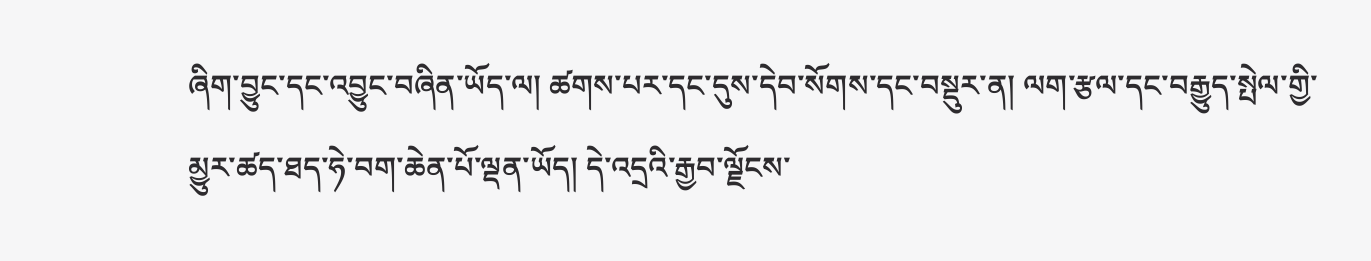ཞིག་བྱུང་དང་འབྱུང་བཞིན་ཡོད་ལ། ཚགས་པར་དང་དུས་དེབ་སོགས་དང་བསྡུར་ན། ལག་རྩལ་དང་བརྒྱུད་སྤེལ་གྱི་མྱུར་ཚད་ཐད་ཧེ་བག་ཆེན་པོ་ལྡན་ཡོད། དེ་འདྲའི་རྒྱབ་ལྗོངས་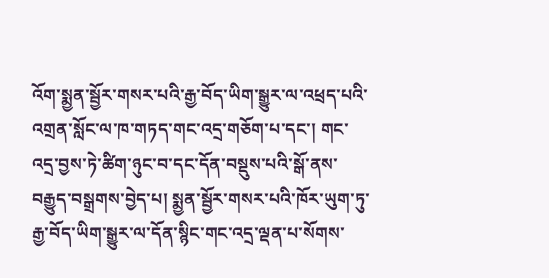འོག་སྨྱན་སྦྱོར་གསར་པའི་རྒྱ་བོད་ཡིག་སྒྱུར་ལ་འཕྲད་པའི་འགྲན་སློང་ལ་ཁ་གཏད་གང་འདྲ་གཅོག་པ་དང་། གང་འདྲ་བྱས་ཏེ་ཚིག་ཉུང་བ་དང་དོན་བསྡུས་པའི་སྒོ་ནས་བརྒྱུད་བསྒྲགས་བྱེད་པ། སྨྱན་སྦྱོར་གསར་པའི་ཁོར་ཡུག་ཏུ་རྒྱ་བོད་ཡིག་སྒྱུར་ལ་དོན་སྙིང་གང་འདྲ་ལྡན་པ་སོགས་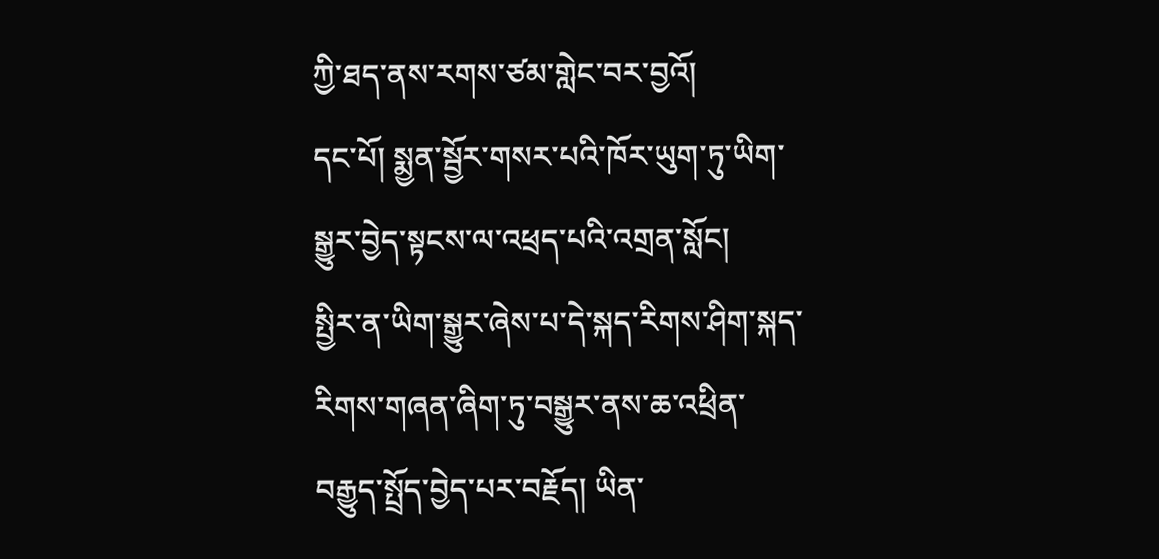ཀྱི་ཐད་ནས་རགས་ཙམ་གླེང་བར་བྱའོ།
དང་པོ། སྨྱན་སྦྱོར་གསར་པའི་ཁོར་ཡུག་ཏུ་ཡིག་སྒྱུར་བྱེད་སྟངས་ལ་འཕྲད་པའི་འགྲན་སློང།
སྤྱིར་ན་ཡིག་སྒྱུར་ཞེས་པ་དེ་སྐད་རིགས་ཤིག་སྐད་རིགས་གཞན་ཞིག་ཏུ་བསྒྱུར་ནས་ཆ་འཕྲིན་བརྒྱུད་སྤྲོད་བྱེད་པར་བརྗོད། ཡིན་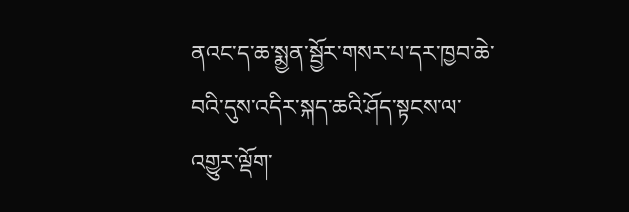ནའང་ད་ཆ་སྨྱན་སྦྱོར་གསར་པ་དར་ཁྱབ་ཆེ་བའི་དུས་འདིར་སྐད་ཆའི་ཤོད་སྟངས་ལ་འགྱུར་ལྡོག་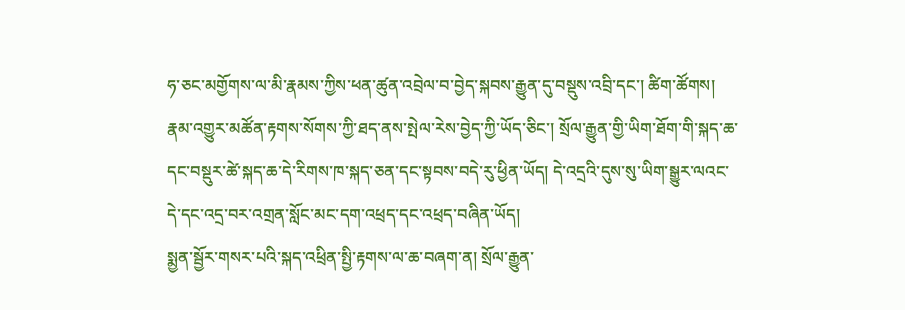ཧ་ཅང་མགྱོགས་ལ་མི་རྣམས་ཀྱིས་ཕན་ཚུན་འབྲེལ་བ་བྱེད་སྐབས་རྒྱུན་དུ་བསྡུས་འབྲི་དང་། ཚིག་ཚོགས། རྣམ་འགྱུར་མཚོན་རྟགས་སོགས་ཀྱི་ཐད་ནས་སྤེལ་རེས་བྱེད་ཀྱི་ཡོད་ཅིང་། སྲོལ་རྒྱུན་གྱི་ཡིག་ཐོག་གི་སྐད་ཆ་དང་བསྡུར་ཚེ་སྐད་ཆ་དེ་རིགས་ཁ་སྐད་ཅན་དང་སྟབས་བདེ་རུ་ཕྱིན་ཡོད། དེ་འདྲའི་དུས་སུ་ཡིག་སྒྱུར་ལའང་དེ་དང་འདྲ་བར་འགྲན་སློང་མང་དག་འཕྲད་དང་འཕྲད་བཞིན་ཡོད།
སྨྱན་སྦྱོར་གསར་པའི་སྐད་འཕྲིན་སྤྱི་རྟགས་ལ་ཆ་བཞག་ན། སྲོལ་རྒྱུན་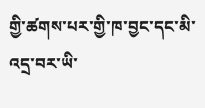གྱི་ཚགས་པར་གྱི་ཁ་བྱང་དང་མི་འདྲ་བར་ཡི་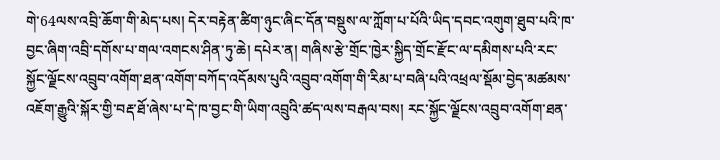གེ་64ལས་འབྲི་ཆོག་གི་མེད་པས། དེར་བརྟེན་ཚིག་ཉུང་ཞིང་དོན་བསྡུས་ལ་ཀློག་པ་པོའི་ཡིད་དབང་འགུག་ཐུབ་པའི་ཁ་བྱང་ཞིག་འབྲི་དགོས་པ་གལ་འགངས་ཤིན་ཏུ་ཆེ། དཔེར་ན། གཞིས་རྩེ་གྲོང་ཁྱེར་སྐྱིད་གྲོང་རྫོང་ལ་དམིགས་པའི་རང་སྐྱོང་ལྗོངས་འབྲུབ་འགོག་ཐན་འགོག་བཀོད་འདོམས་པུའི་འབྲུབ་འགོག་གི་རིམ་པ་བཞི་པའི་འཕྲལ་སྡོམ་བྱེད་མཚམས་འཇོག་རྒྱུའི་སྐོར་གྱི་བརྡ་ཐོ་ཞེས་པ་དེ་ཁ་བྱང་གི་ཡིག་འབྲུའི་ཚད་ལས་བརྒལ་བས། རང་སྐྱོང་ལྗོངས་འབྲུབ་འགོག་ཐན་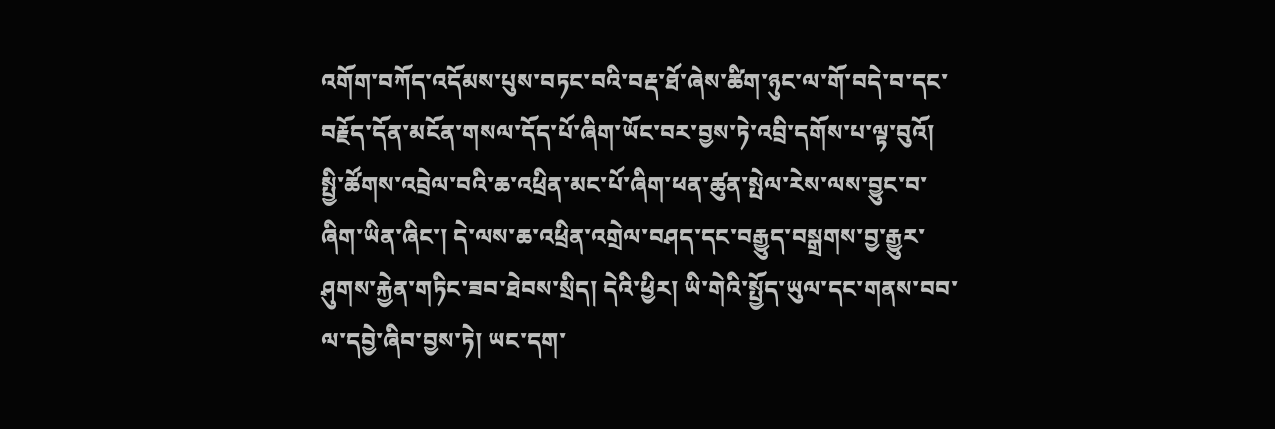འགོག་བཀོད་འདོམས་པུས་བཏང་བའི་བརྡ་ཐོ་ཞེས་ཚིག་ཉུང་ལ་གོ་བདེ་བ་དང་བརྗོད་དོན་མངོན་གསལ་དོད་པོ་ཞིག་ཡོང་བར་བྱས་ཏེ་འབྲི་དགོས་པ་ལྟ་བུའོ།
སྤྱི་ཚོགས་འབྲེལ་བའི་ཆ་འཕྲིན་མང་པོ་ཞིག་ཕན་ཚུན་སྤེལ་རེས་ལས་བྱུང་བ་ཞིག་ཡིན་ཞིང་། དེ་ལས་ཆ་འཕྲིན་འགྲེལ་བཤད་དང་བརྒྱུད་བསྒྲགས་བྱ་རྒྱུར་ཤུགས་རྐྱེན་གཏིང་ཟབ་ཐེབས་སྲིད། དེའི་ཕྱིར། ཡི་གེའི་སྤྱོད་ཡུལ་དང་གནས་བབ་ལ་དབྱེ་ཞིབ་བྱས་ཏེ། ཡང་དག་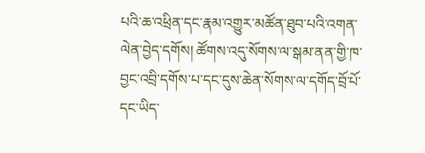པའི་ཆ་འཕྲིན་དང་རྣམ་འགྱུར་མཚོན་ཐུབ་པའི་འགན་ལེན་བྱེད་དགོས། ཚོགས་འདུ་སོགས་ལ་སྒམ་ནན་གྱི་ཁ་བྱང་འབྲི་དགོས་པ་དང་དུས་ཆེན་སོགས་ལ་དགོད་བྲོ་པོ་དང་ཡིད་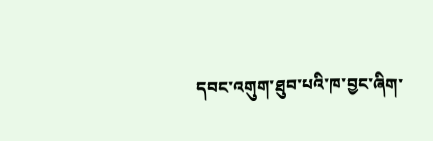དབང་འགུག་ཐུབ་པའི་ཁ་བྱང་ཞིག་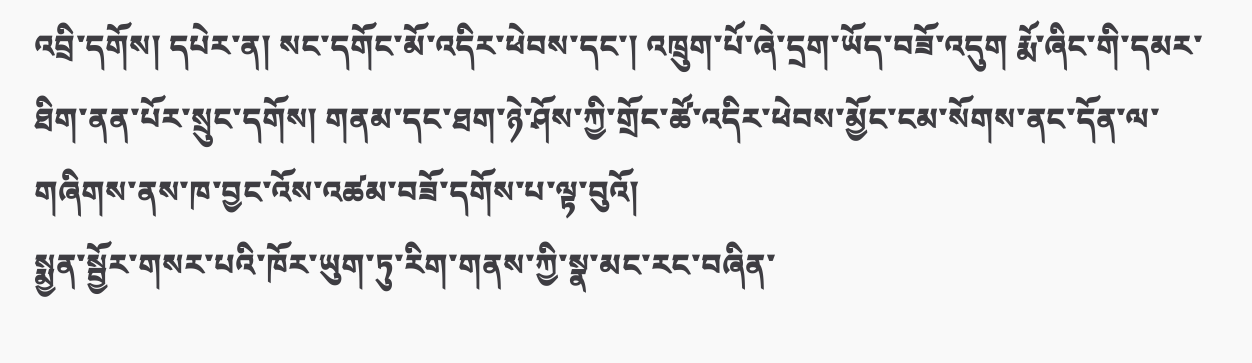འབྲི་དགོས། དཔེར་ན། སང་དགོང་མོ་འདིར་ཕེབས་དང་། འཁྲུག་པོ་ཞེ་དྲག་ཡོད་བཟོ་འདུག རྨོ་ཞིང་གི་དམར་ཐིག་ནན་པོར་སྲུང་དགོས། གནམ་དང་ཐག་ཉེ་ཤོས་ཀྱི་གྲོང་ཚོ་འདིར་ཕེབས་མྱོང་ངམ་སོགས་ནང་དོན་ལ་གཞིགས་ནས་ཁ་བྱང་འོས་འཚམ་བཟོ་དགོས་པ་ལྟ་བུའོ།
སྨྱན་སྦྱོར་གསར་པའི་ཁོར་ཡུག་ཏུ་རིག་གནས་ཀྱི་སྣ་མང་རང་བཞིན་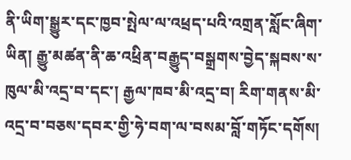ནི་ཡིག་སྒྱུར་དང་ཁྱབ་སྤེལ་ལ་འཕྲད་པའི་འགྲན་སློང་ཞིག་ཡིན། རྒྱུ་མཚན་ནི་ཆ་འཕྲིན་བརྒྱུད་བསྒྲགས་བྱེད་སྐབས་ས་ཁུལ་མི་འདྲ་བ་དང་། རྒྱལ་ཁབ་མི་འདྲ་བ། རིག་གནས་མི་འདྲ་བ་བཅས་དབར་གྱི་ཧེ་བག་ལ་བསམ་བློ་གཏོང་དགོས།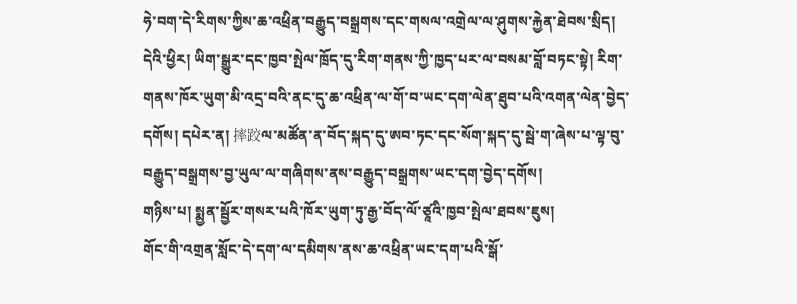ཧེ་བག་དེ་རིགས་ཀྱིས་ཆ་འཕྲིན་བརྒྱུད་བསྒྲགས་དང་གསལ་འགྲེལ་ལ་ཤུགས་རྐྱེན་ཐེབས་སྲིད། དེའི་ཕྱིར། ཡིག་སྒྱུར་དང་ཁྱབ་སྤེལ་ཁྲོད་དུ་རིག་གནས་ཀྱི་ཁྱད་པར་ལ་བསམ་བློ་བཏང་སྟེ། རིག་གནས་ཁོར་ཡུག་མི་འདྲ་བའི་ནང་དུ་ཆ་འཕྲིན་ལ་གོ་བ་ཡང་དག་ལེན་ཐུབ་པའི་འགན་ལེན་བྱེད་དགོས། དཔེར་ན། 摔跤ལ་མཚོན་ན་བོད་སྐད་དུ་ཨབ་ཏང་དང་སོག་སྐད་དུ་སྦེ་ག་ཞེས་པ་ལྟ་བུ་བརྒྱུད་བསྒྲགས་བྱ་ཡུལ་ལ་གཞིགས་ནས་བརྒྱུད་བསྒྲགས་ཡང་དག་བྱེད་དགོས།
གཉིས་པ། སྨྱན་སྦྱོར་གསར་པའི་ཁོར་ཡུག་ཏུ་རྒྱ་བོད་ལོ་ཙཱའི་ཁྱབ་སྤེལ་ཐབས་ཇུས།
གོང་གི་འགྲན་སློང་དེ་དག་ལ་དམིགས་ནས་ཆ་འཕྲིན་ཡང་དག་པའི་སྒོ་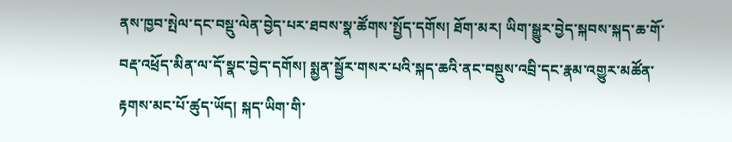ནས་ཁྱབ་སྤེལ་དང་བསྡུ་ལེན་བྱེད་པར་ཐབས་སྣ་ཚོགས་སྤྱོད་དགོས། ཐོག་མར། ཡིག་སྒྱུར་བྱེད་སྐབས་སྐད་ཆ་གོ་བརྡ་འཕྲོད་མིན་ལ་དོ་སྣང་བྱེད་དགོས། སྨྱན་སྦྱོར་གསར་པའི་སྐད་ཆའི་ནང་བསྡུས་འབྲི་དང་རྣམ་འགྱུར་མཚོན་རྟགས་མང་པོ་ཚུད་ཡོད། སྐད་ཡིག་གི་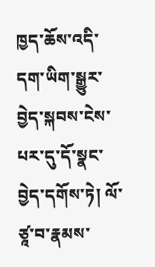ཁྱད་ཆོས་འདི་དག་ཡིག་སྒྱུར་བྱེད་སྐབས་ངེས་པར་དུ་དོ་སྣང་བྱེད་དགོས་ཏེ། ལོ་ཙཱ་བ་རྣམས་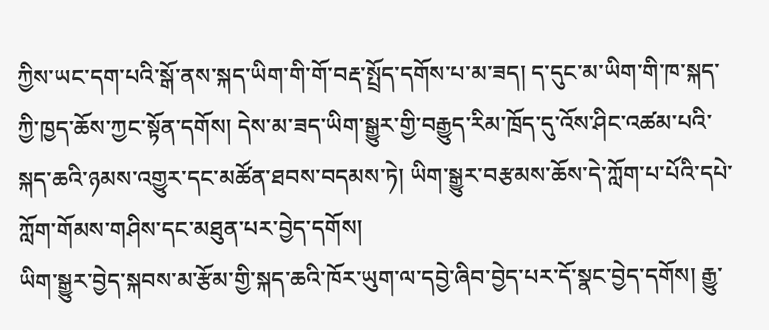ཀྱིས་ཡང་དག་པའི་སྒོ་ནས་སྐད་ཡིག་གི་གོ་བརྡ་སྤྲོད་དགོས་པ་མ་ཟད། ད་དུང་མ་ཡིག་གི་ཁ་སྐད་ཀྱི་ཁྱད་ཆོས་ཀྱང་སྟོན་དགོས། དེས་མ་ཟད་ཡིག་སྒྱུར་གྱི་བརྒྱུད་རིམ་ཁྲོད་དུ་འོས་ཤིང་འཚམ་པའི་སྐད་ཆའི་ཉམས་འགྱུར་དང་མཚོན་ཐབས་བདམས་ཏེ། ཡིག་སྒྱུར་བརྩམས་ཆོས་དེ་ཀློག་པ་པོའི་དཔེ་ཀློག་གོམས་གཤིས་དང་མཐུན་པར་བྱེད་དགོས།
ཡིག་སྒྱུར་བྱེད་སྐབས་མ་རྩོམ་གྱི་སྐད་ཆའི་ཁོར་ཡུག་ལ་དབྱེ་ཞིབ་བྱེད་པར་དོ་སྣང་བྱེད་དགོས། རྒྱུ་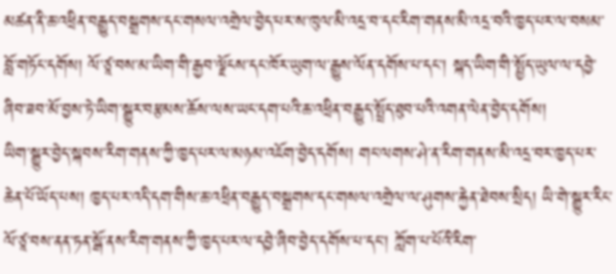མཚན་ནི་ཆ་འཕྲིན་བརྒྱུད་བསྒྲགས་དང་གསལ་འགྲེལ་བྱེད་པར་ས་ཁུལ་མི་འདྲ་བ་དང་རིག་གནས་མི་འདྲ་བའི་ཁྱད་པར་ལ་བསམ་བློ་གཏོང་དགོས། ལོ་ཙཱ་བས་མ་ཡིག་གི་རྒྱབ་ལྗོངས་དང་ཁོར་ཡུག་ལ་རྒྱུས་ལོན་དགོས་པ་དང་། སྐད་ཡིག་གི་སྤྱོད་ཡུལ་ལ་དབྱེ་ཞིབ་ཟབ་མོ་བྱས་ཏེ་ཡིག་སྒྱུར་བརྩམས་ཆོས་ལས་ཡང་དག་པའི་ཆ་འཕྲིན་བརྒྱུད་སྤྲོད་ཐུབ་པའི་འགན་ལེན་བྱེད་དགོས།
ཡིག་སྒྱུར་བྱེད་སྐབས་རིག་གནས་ཀྱི་ཁྱད་པར་ལ་མཉམ་འཇོག་བྱེད་དགོས། གང་ལགས་ཤེ་ན་རིག་གནས་མི་འདྲ་བར་ཁྱད་པར་ཆེན་པོ་ཡོད་པས། ཁྱད་པར་འདི་དག་གིས་ཆ་འཕྲིན་བརྒྱུད་བསྒྲགས་དང་གསལ་འགྲེལ་ལ་ཤུགས་རྐྱེན་ཐེབས་སྲིད། ཡི་གེ་སྒྱུར་རིང་ལོ་ཙཱ་བས་ནན་ཏན་སྒོ་ནས་རིག་གནས་ཀྱི་ཁྱད་པར་ལ་དབྱེ་ཞིབ་བྱེད་དགོས་པ་དང་། ཀློག་པ་པོའི་རིག་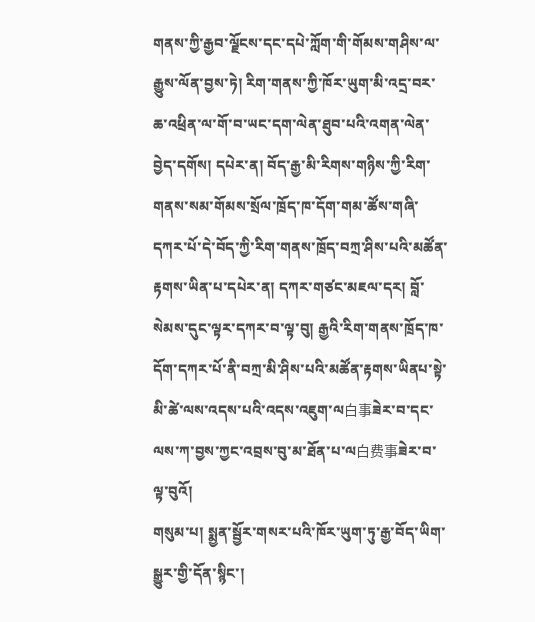གནས་ཀྱི་རྒྱབ་ལྗོངས་དང་དཔེ་ཀློག་གི་གོམས་གཤིས་ལ་རྒྱུས་ལོན་བྱས་ཏེ། རིག་གནས་ཀྱི་ཁོར་ཡུག་མི་འདྲ་བར་ཆ་འཕྲིན་ལ་གོ་བ་ཡང་དག་ལེན་ཐུབ་པའི་འགན་ལེན་བྱེད་དགོས། དཔེར་ན། བོད་རྒྱ་མི་རིགས་གཉིས་ཀྱི་རིག་གནས་སམ་གོམས་སྲོལ་ཁྲོད་ཁ་དོག་གམ་ཚོས་གཞི་དཀར་པོ་དེ་བོད་ཀྱི་རིག་གནས་ཁྲོད་བཀྲ་ཤིས་པའི་མཚོན་རྟགས་ཡིན་པ་དཔེར་ན། དཀར་གཙང་མཇལ་དར། བློ་སེམས་དུང་ལྟར་དཀར་བ་ལྟ་བུ། རྒྱའི་རིག་གནས་ཁྲོད་ཁ་དོག་དཀར་པོ་ནི་བཀྲ་མི་ཤིས་པའི་མཚོན་རྟགས་ཡིནཔ་སྟེ་མི་ཚེ་ལས་འདས་པའི་འདས་འཇུག་ལ白事ཟེར་བ་དང་ལས་ཀ་བྱས་ཀྱང་འབྲས་བུ་མ་ཐོན་པ་ལ白费事ཟེར་བ་ལྟ་བུའོ།
གསུམ་པ། སྨྱན་སྦྱོར་གསར་པའི་ཁོར་ཡུག་ཏུ་རྒྱ་བོད་ཡིག་སྒྱུར་གྱི་དོན་སྙིང་།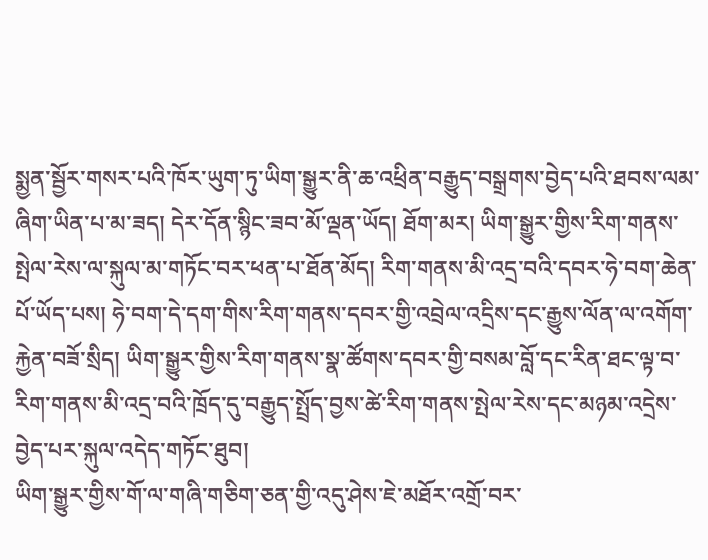སྨྱན་སྦྱོར་གསར་པའི་ཁོར་ཡུག་ཏུ་ཡིག་སྒྱུར་ནི་ཆ་འཕྲིན་བརྒྱུད་བསྒྲགས་བྱེད་པའི་ཐབས་ལམ་ཞིག་ཡིན་པ་མ་ཟད། དེར་དོན་སྙིང་ཟབ་མོ་ལྡན་ཡོད། ཐོག་མར། ཡིག་སྒྱུར་གྱིས་རིག་གནས་སྤེལ་རེས་ལ་སྐུལ་མ་གཏོང་བར་ཕན་པ་ཐོན་མོད། རིག་གནས་མི་འདྲ་བའི་དབར་ཧེ་བག་ཆེན་པོ་ཡོད་པས། ཧེ་བག་དེ་དག་གིས་རིག་གནས་དབར་གྱི་འབྲེལ་འདྲིས་དང་རྒྱུས་ལོན་ལ་འགོག་རྐྱེན་བཟོ་སྲིད། ཡིག་སྒྱུར་གྱིས་རིག་གནས་སྣ་ཚོགས་དབར་གྱི་བསམ་བློ་དང་རིན་ཐང་ལྟ་བ་རིག་གནས་མི་འདྲ་བའི་ཁྲོད་དུ་བརྒྱུད་སྤྲོད་བྱས་ཚེ་རིག་གནས་སྤེལ་རེས་དང་མཉམ་འདྲེས་བྱེད་པར་སྐུལ་འདེད་གཏོང་ཐུབ།
ཡིག་སྒྱུར་གྱིས་གོ་ལ་གཞི་གཅིག་ཅན་གྱི་འདུ་ཤེས་ཇེ་མཐོར་འགྲོ་བར་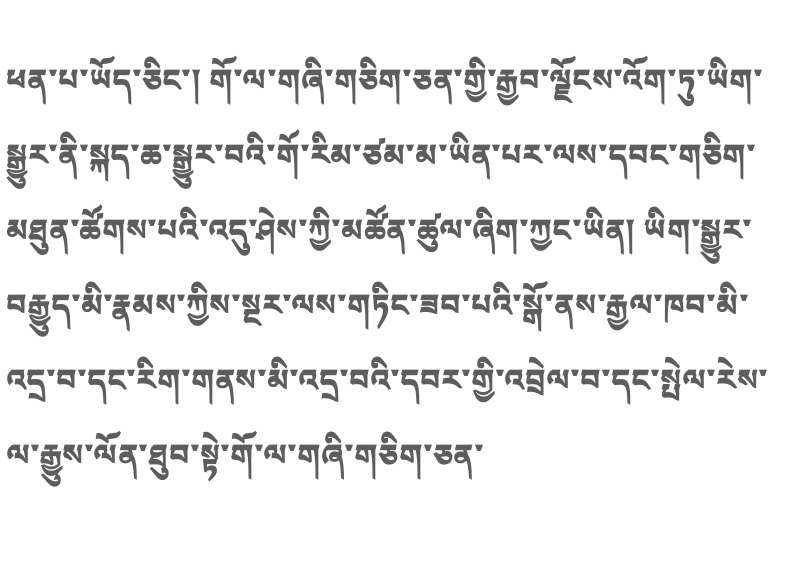ཕན་པ་ཡོད་ཅིང་། གོ་ལ་གཞི་གཅིག་ཅན་གྱི་རྒྱབ་ལྗོངས་འོག་ཏུ་ཡིག་སྒྱུར་ནི་སྐད་ཆ་སྒྱུར་བའི་གོ་རིམ་ཙམ་མ་ཡིན་པར་ལས་དབང་གཅིག་མཐུན་ཚོགས་པའི་འདུ་ཤེས་ཀྱི་མཚོན་ཚུལ་ཞིག་ཀྱང་ཡིན། ཡིག་སྒྱུར་བརྒྱུད་མི་རྣམས་ཀྱིས་སྔར་ལས་གཏིང་ཟབ་པའི་སྒོ་ནས་རྒྱལ་ཁབ་མི་འདྲ་བ་དང་རིག་གནས་མི་འདྲ་བའི་དབར་གྱི་འབྲེལ་བ་དང་སྤེལ་རེས་ལ་རྒྱུས་ལོན་ཐུབ་སྟེ་གོ་ལ་གཞི་གཅིག་ཅན་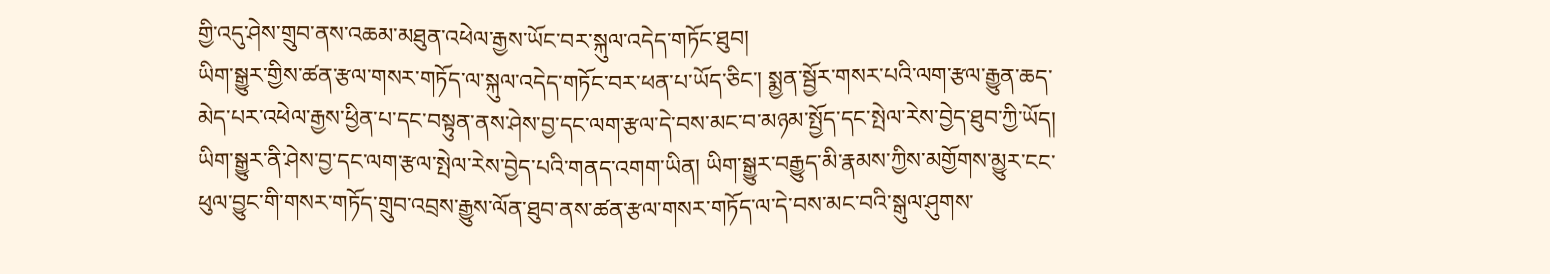གྱི་འདུ་ཤེས་གྲུབ་ནས་འཆམ་མཐུན་འཕེལ་རྒྱས་ཡོང་བར་སྐུལ་འདེད་གཏོང་ཐུབ།
ཡིག་སྒྱུར་གྱིས་ཚན་རྩལ་གསར་གཏོད་ལ་སྐུལ་འདེད་གཏོང་བར་ཕན་པ་ཡོད་ཅིང་། སྨྱན་སྦྱོར་གསར་པའི་ལག་རྩལ་རྒྱུན་ཆད་མེད་པར་འཕེལ་རྒྱས་ཕྱིན་པ་དང་བསྟུན་ནས་ཤེས་བྱ་དང་ལག་རྩལ་དེ་བས་མང་བ་མཉམ་སྤྱོད་དང་སྤེལ་རེས་བྱེད་ཐུབ་ཀྱི་ཡོད། ཡིག་སྒྱུར་ནི་ཤེས་བྱ་དང་ལག་རྩལ་སྤེལ་རེས་བྱེད་པའི་གནད་འགག་ཡིན། ཡིག་སྒྱུར་བརྒྱུད་མི་རྣམས་ཀྱིས་མགྱོགས་མྱུར་ངང་ཕུལ་བྱུང་གི་གསར་གཏོད་གྲུབ་འབྲས་རྒྱུས་ལོན་ཐུབ་ནས་ཚན་རྩལ་གསར་གཏོད་ལ་དེ་བས་མང་བའི་སྒུལ་ཤུགས་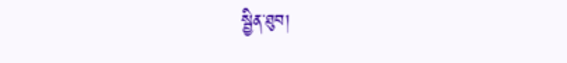སྦྱིན་ཐུབ།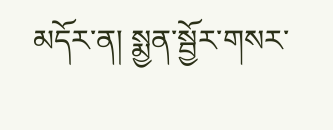མདོར་ན། སྨྱན་སྦྱོར་གསར་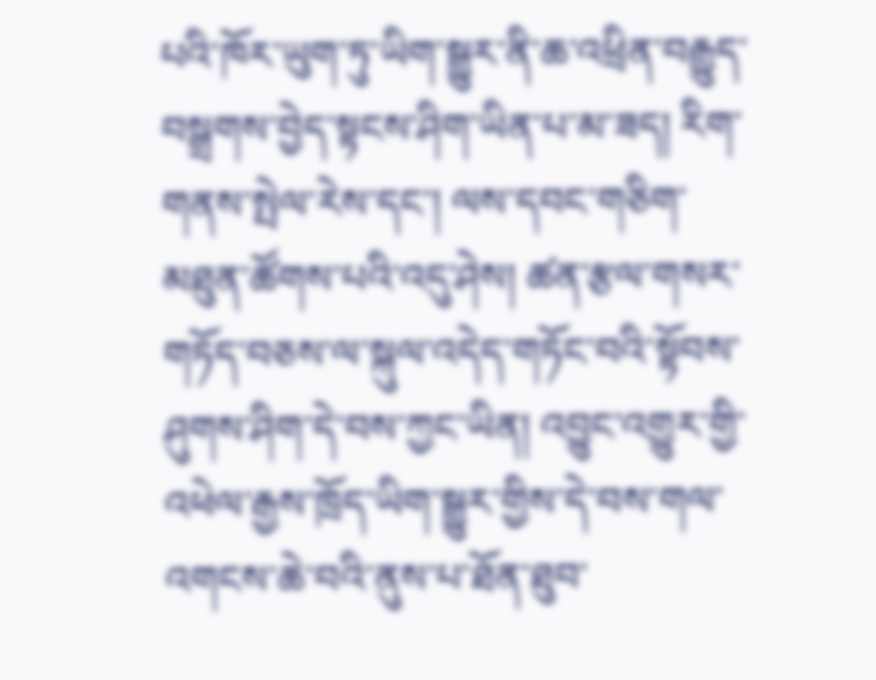པའི་ཁོར་ཡུག་ཏུ་ཡིག་སྒྱུར་ནི་ཆ་འཕྲིན་བརྒྱུད་བསྒྲགས་བྱེད་སྟངས་ཤིག་ཡིན་པ་མ་ཟད། རིག་གནས་སྤེལ་རེས་དང་། ལས་དབང་གཅིག་མཐུན་ཚོགས་པའི་འདུ་ཤེས། ཚན་རྩལ་གསར་གཏོད་བཅས་ལ་སྐུལ་འདེད་གཏོང་བའི་སྟོབས་ཤུགས་ཤིག་དེ་བས་ཀྱང་ཡིན། འབྱུང་འགྱུར་གྱི་འཕེལ་རྒྱས་ཁྲོད་ཡིག་སྒྱུར་གྱིས་དེ་བས་གལ་འགངས་ཆེ་བའི་ནུས་པ་ཐོན་ཐུབ་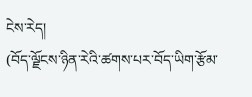ངེས་རེད།
(བོད་ལྗོངས་ཉིན་རེའི་ཚགས་པར་བོད་ཡིག་རྩོམ་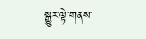སྒྱུར་ལྟེ་གནས་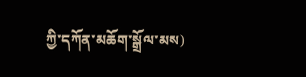ཀྱི་དཀོན་མཆོག་སྒྲོལ་མས)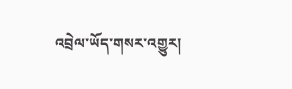འབྲེལ་ཡོད་གསར་འགྱུར།